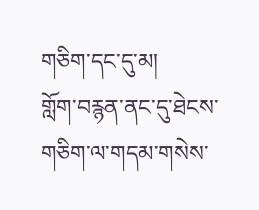གཅིག་དང་དུ་མ།
གློག་བརྙན་ནང་དུ་ཐེངས་གཅིག་ལ་གདམ་གསེས་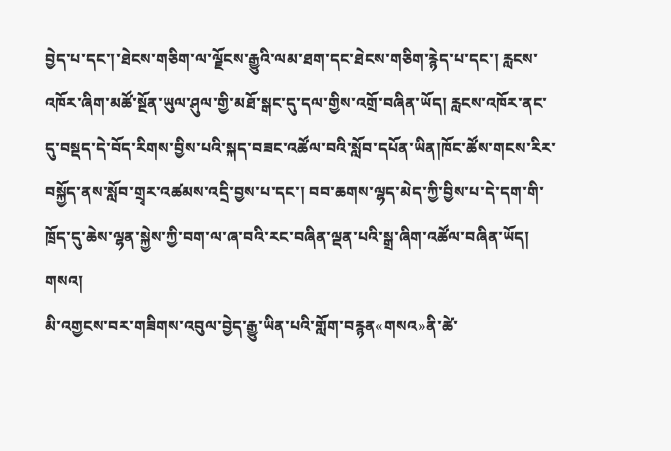བྱེད་པ་དང་།་ཐེངས་གཅིག་ལ་ལྗོངས་རྒྱུའི་ལམ་ཐག་དང་ཐེངས་གཅིག་རྙེད་པ་དང་། རླངས་འཁོར་ཞིག་མཚོ་སྔོན་ཡུལ་ཤུལ་གྱི་མཐོ་སྒང་དུ་དལ་གྱིས་འགྲོ་བཞིན་ཡོད། རླངས་འཁོར་ནང་དུ་བསྡད་དེ་བོད་རིགས་བྱིས་པའི་སྐད་བཟང་འཚོལ་བའི་སློབ་དཔོན་ཡིན།ཁོང་ཚོས་གངས་རིར་བསྐྱོད་ནས་སློབ་གྲྭར་འཚམས་འདྲི་བྱས་པ་དང་། བབ་ཆགས་ལྷད་མེད་ཀྱི་བྱིས་པ་དེ་དག་གི་ཁྲོད་དུ་ཆེས་ལྷན་སྐྱེས་ཀྱི་བག་ལ་ཞ་བའི་རང་བཞིན་ལྡན་པའི་སྒྲ་ཞིག་འཚོལ་བཞིན་ཡོད།
གསའ།
མི་འགྱངས་བར་གཟིགས་འབུལ་བྱེད་རྒྱུ་ཡིན་པའི་གློག་བརྙན«གསའ»ནི་ཚེ་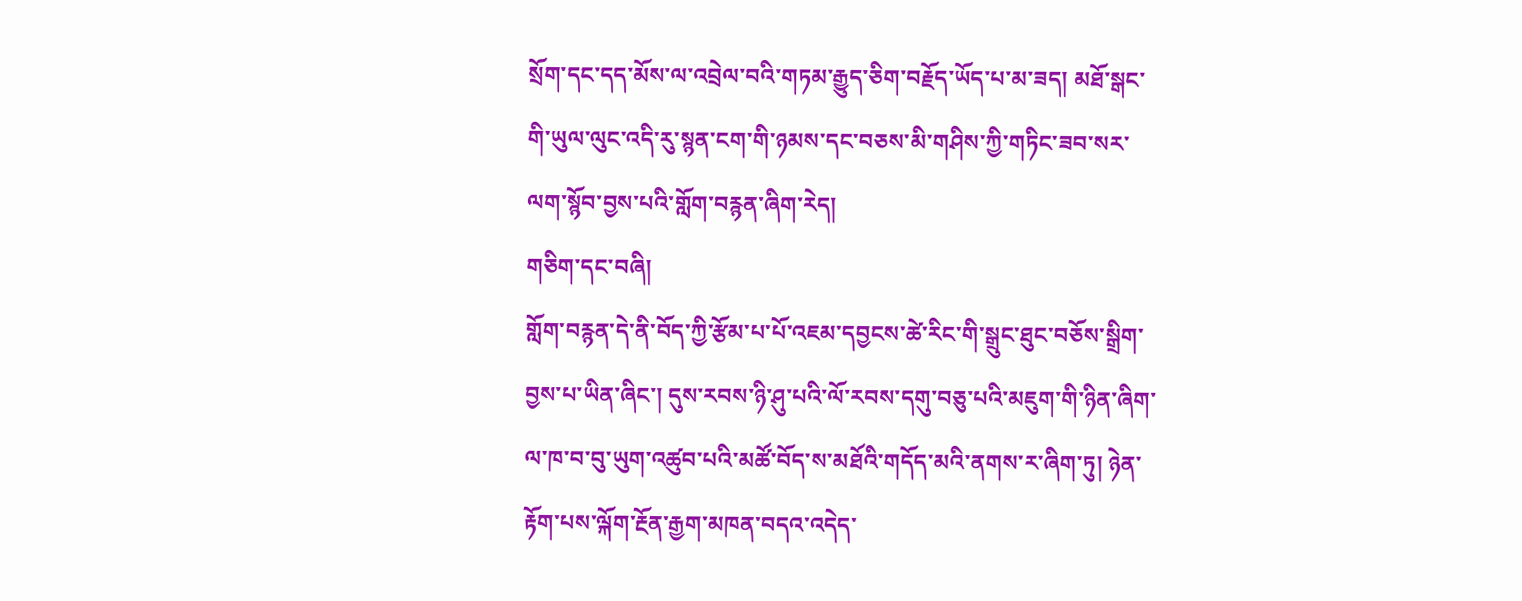སྲོག་དང་དད་མོས་ལ་འབྲེལ་བའི་གཏམ་རྒྱུད་ཅིག་བརྗོད་ཡོད་པ་མ་ཟད། མཐོ་སྒང་གི་ཡུལ་ལུང་འདི་རུ་སྙན་ངག་གི་ཉམས་དང་བཅས་མི་གཤིས་ཀྱི་གཏིང་ཟབ་སར་ལག་སྙོབ་བྱས་པའི་གློག་བརྙན་ཞིག་རེད།
གཅིག་དང་བཞི།
གློག་བརྙན་དེ་ནི་བོད་ཀྱི་རྩོམ་པ་པོ་འཇམ་དབྱངས་ཚེ་རིང་གི་སྒྲུང་ཐུང་བཅོས་སྒྲིག་བྱས་པ་ཡིན་ཞིང་། དུས་རབས་ཉི་ཤུ་པའི་ལོ་རབས་དགུ་བཅུ་པའི་མཇུག་གི་ཉིན་ཞིག་ལ་ཁ་བ་བུ་ཡུག་འཚུབ་པའི་མཚོ་བོད་ས་མཐོའི་གདོད་མའི་ནགས་ར་ཞིག་ཏུ། ཉེན་རྟོག་པས་ལྐོག་རྔོན་རྒྱག་མཁན་བདའ་འདེད་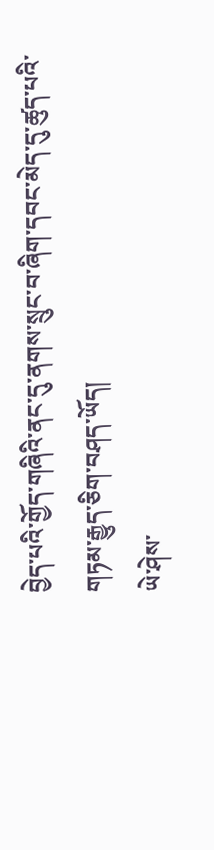བྱེད་པའི་གྱོད་གཞིའི་ནང་དུ་ནགས་སྲུང་བ་ཞིག་དབང་མེད་དུ་ཚུད་པའི་གཏམ་རྒྱུད་ཅིག་བཤད་ཡོད།
ཡེ་ཤེས་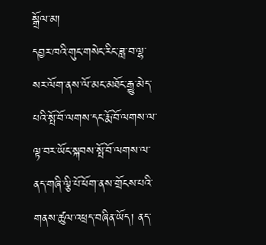སྒྲོལ་མ།
དབྱར་ཁའི་གུང་གསེང་རིང་ཟླ་བ་ལྷ་སར་ལོག་ནས་ལོ་མང་མཐོང་རྒྱུ་མེད་པའི་སྤོ་བོ་ལགས་དང་རྨོ་བོ་ལགས་ལ་ལྟ་བར་ཡོང་སྐབས་སྤོ་བོ་ལགས་ལ་ནད་གཞི་ལྕི་པོ་ཕོག་ནས་གྲོངས་པའི་གནས་ཚུལ་འཕྲད་བཞིན་ཡོད། ནད་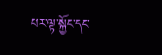པར་ལྟ་སྐྱོང་དང་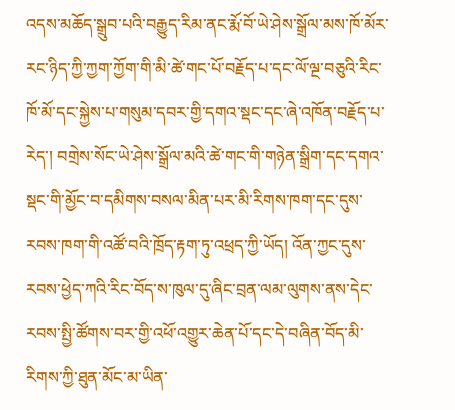འདས་མཆོད་སྒྲུབ་པའི་བརྒྱུད་རིམ་ནང་རྨོ་བོ་ཡེ་ཤེས་སྒྲོལ་མས་ཁོ་མོར་རང་ཉིད་ཀྱི་ཀྱག་ཀྱོག་གི་མི་ཚེ་གང་པོ་བརྗོད་པ་དང་ལོ་ལྔ་བཅུའི་རིང་ཁོ་མོ་དང་སྐྱེས་པ་གསུམ་དབར་གྱི་དགའ་སྡང་དང་ཞེ་འཁོན་བརྗོད་པ་རེད་། བགྲེས་སོང་ཡེ་ཤེས་སྒྲོལ་མའི་ཚེ་གང་གི་གཉེན་སྒྲིག་དང་དགའ་སྡང་གི་མྱོང་བ་དམིགས་བསལ་མིན་པར་མི་རིགས་ཁག་དང་དུས་རབས་ཁག་གི་འཚོ་བའི་ཁྲོད་རྟག་ཏུ་འཕྲད་ཀྱི་ཡོད། འོན་ཀྱང་དུས་རབས་ཕྱེད་ཀའི་རིང་བོད་ས་ཁུལ་དུ་ཞིང་བྲན་ལམ་ལུགས་ནས་དེང་རབས་སྤྱི་ཚོགས་བར་གྱི་འཕོ་འགྱུར་ཆེན་པོ་དང་དེ་བཞིན་བོད་མི་རིགས་ཀྱི་ཐུན་མོང་མ་ཡིན་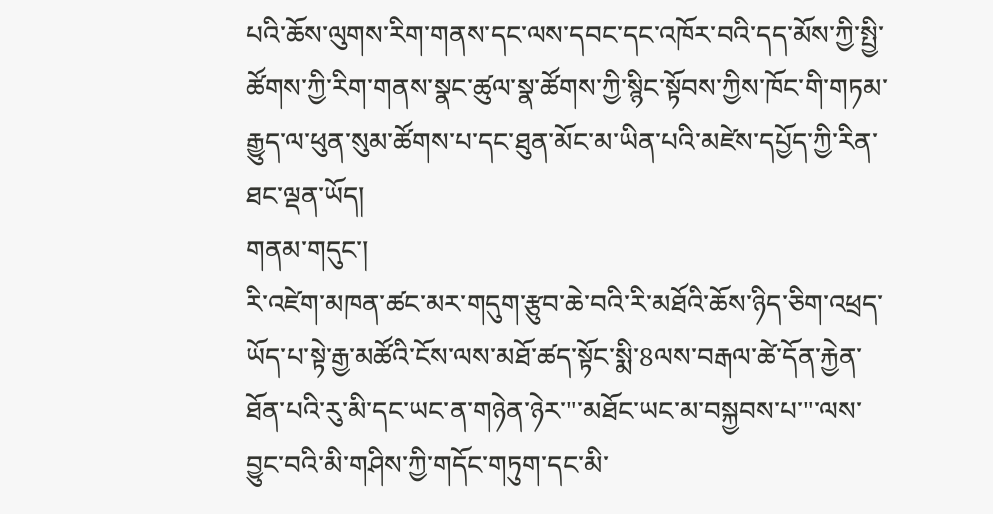པའི་ཆོས་ལུགས་རིག་གནས་དང་ལས་དབང་དང་འཁོར་བའི་དད་མོས་ཀྱི་སྤྱི་ཚོགས་ཀྱི་རིག་གནས་སྣང་ཚུལ་སྣ་ཚོགས་ཀྱི་སྙིང་སྟོབས་ཀྱིས་ཁོང་གི་གཏམ་རྒྱུད་ལ་ཕུན་སུམ་ཚོགས་པ་དང་ཐུན་མོང་མ་ཡིན་པའི་མཛེས་དཔྱོད་ཀྱི་རིན་ཐང་ལྡན་ཡོད།
གནམ་གདུང་།
རི་འཛེག་མཁན་ཚང་མར་གདུག་རྩུབ་ཆེ་བའི་རི་མཐོའི་ཆོས་ཉིད་ཅིག་འཕྲད་ཡོད་པ་སྟེ་རྒྱ་མཚོའི་ངོས་ལས་མཐོ་ཚད་སྟོང་སྨི་8ལས་བརྒལ་ཚེ་དོན་རྐྱེན་ཐོན་པའི་རུ་མི་དང་ཡང་ན་གཉེན་ཉེར་"་མཐོང་ཡང་མ་བསྐྱབས་པ་"་ལས་བྱུང་བའི་མི་གཤིས་ཀྱི་གདོང་གཏུག་དང་མི་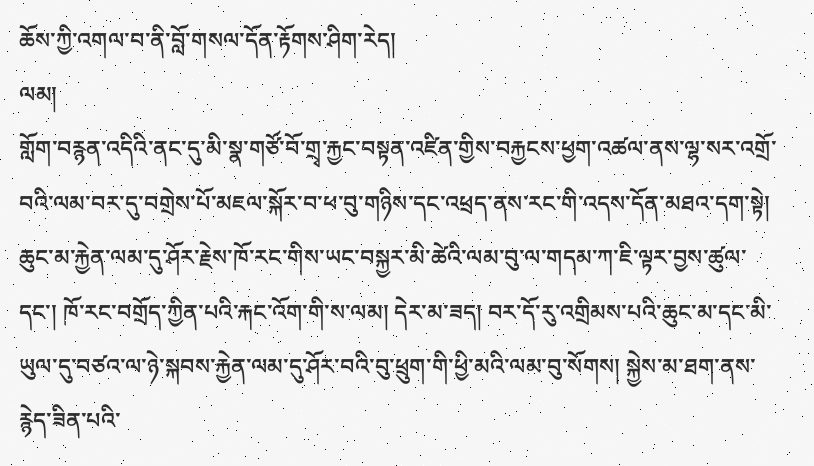ཆོས་ཀྱི་འགལ་བ་ནི་བློ་གསལ་དོན་རྟོགས་ཤིག་རེད།
ལམ།
གློག་བརྙན་འདིའི་ནང་དུ་མི་སྣ་གཙོ་བོ་གྲྭ་རྐྱང་བསྟན་འཛིན་གྱིས་བརྐྱངས་ཕྱག་འཚལ་ནས་ལྷ་སར་འགྲོ་བའི་ལམ་བར་དུ་བགྲེས་པོ་མཇལ་སྐོར་བ་ཕ་བུ་གཉིས་དང་འཕྲད་ནས་རང་གི་འདས་དོན་མཐའ་དག་སྟེ། ཆུང་མ་རྐྱེན་ལམ་དུ་ཤོར་རྗེས་ཁོ་རང་གིས་ཡང་བསྐྱར་མི་ཚེའི་ལམ་བུ་ལ་གདམ་ཀ་ཇི་ལྟར་བྱས་ཚུལ་དང་། ཁོ་རང་བགྲོད་ཀྱིན་པའི་རྐང་འོག་གི་ས་ལམ། དེར་མ་ཟད། བར་དོ་རུ་འགྲིམས་པའི་ཆུང་མ་དང་མི་ཡུལ་དུ་བཙའ་ལ་ཉེ་སྐབས་རྐྱེན་ལམ་དུ་ཤོར་བའི་བུ་ཕྲུག་གི་ཕྱི་མའི་ལམ་བུ་སོགས། སྐྱེས་མ་ཐག་ནས་རྙེད་ཟིན་པའི་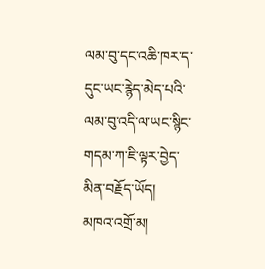ལམ་བུ་དང་འཆི་ཁར་ད་དུང་ཡང་རྙེད་མེད་པའི་ལམ་བུ་འདི་ལ་ཡང་སྙིང་གདམ་ཀ་ཇི་ལྟར་བྱེད་མིན་བརྗོད་ཡོད།
མཁའ་འགྲོ་མ།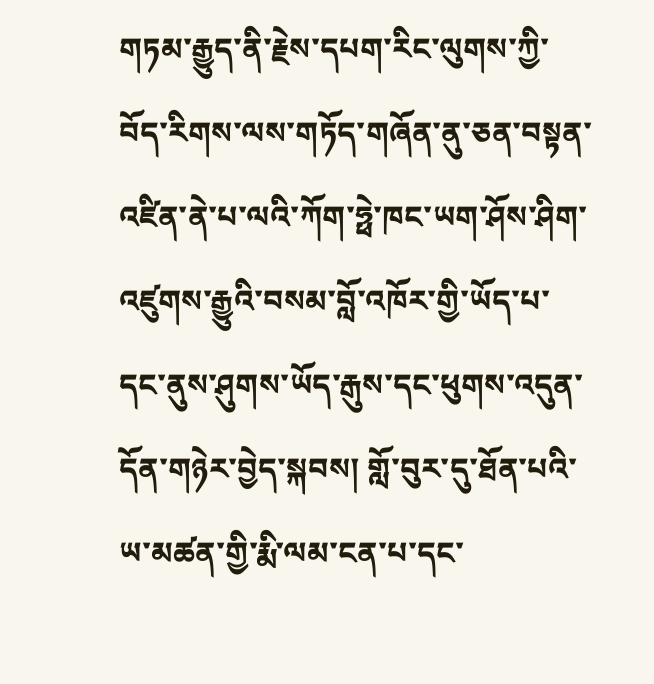གཏམ་རྒྱུད་ནི་རྗེས་དཔག་རིང་ལུགས་ཀྱི་བོད་རིགས་ལས་གཏོད་གཞོན་ནུ་ཅན་བསྟན་འཛིན་ནེ་པ་ལའི་ཀོག་ཧྥེ་ཁང་ཡག་ཤོས་ཤིག་འཛུགས་རྒྱུའི་བསམ་བློ་འཁོར་གྱི་ཡོད་པ་དང་ནུས་ཤུགས་ཡོད་རྒུས་དང་ཕུགས་འདུན་དོན་གཉེར་བྱེད་སྐབས། གློ་བུར་དུ་ཐོན་པའི་ཡ་མཚན་གྱི་རྨི་ལམ་ངན་པ་དང་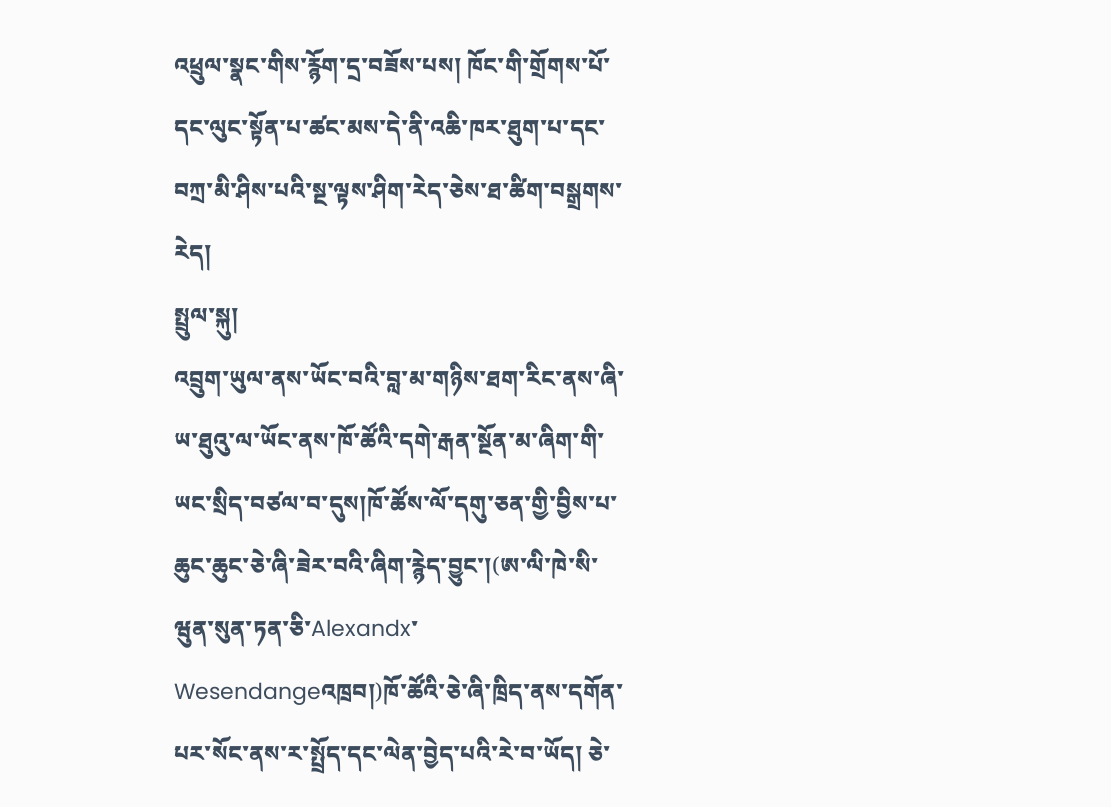འཕྲུལ་སྣང་གིས་རྙོག་དྲ་བཟོས་པས། ཁོང་གི་གྲོགས་པོ་དང་ལུང་སྟོན་པ་ཚང་མས་དེ་ནི་འཆི་ཁར་ཐུག་པ་དང་བཀྲ་མི་ཤིས་པའི་སྔ་ལྟས་ཤིག་རེད་ཅེས་ཐ་ཚིག་བསྒྲགས་རེད།
སྤྲུལ་སྐུ།
འབྲུག་ཡུལ་ནས་ཡོང་བའི་བླ་མ་གཉིས་ཐག་རིང་ནས་ཞི་ཡ་ཐུའུ་ལ་ཡོང་ནས་ཁོ་ཚོའི་དགེ་རྒན་སྔོན་མ་ཞིག་གི་ཡང་སྲིད་བཙལ་བ་དུས།ཁོ་ཚོས་ལོ་དགུ་ཅན་གྱི་བྱིས་པ་ཆུང་ཆུང་ཅེ་ཞི་ཟེར་བའི་ཞིག་རྙེད་བྱུང་།(ཨ་ལི་ཁེ་སི་ཝུན་སུན་ཏན་ཅི་Alexandx་Wesendangeའཁྲབ།)ཁོ་ཚོའི་ཅེ་ཞི་ཁྲིད་ནས་དགོན་པར་སོང་ནས་ར་སྤྲོད་དང་ལེན་བྱེད་པའི་རེ་བ་ཡོད། ཅེ་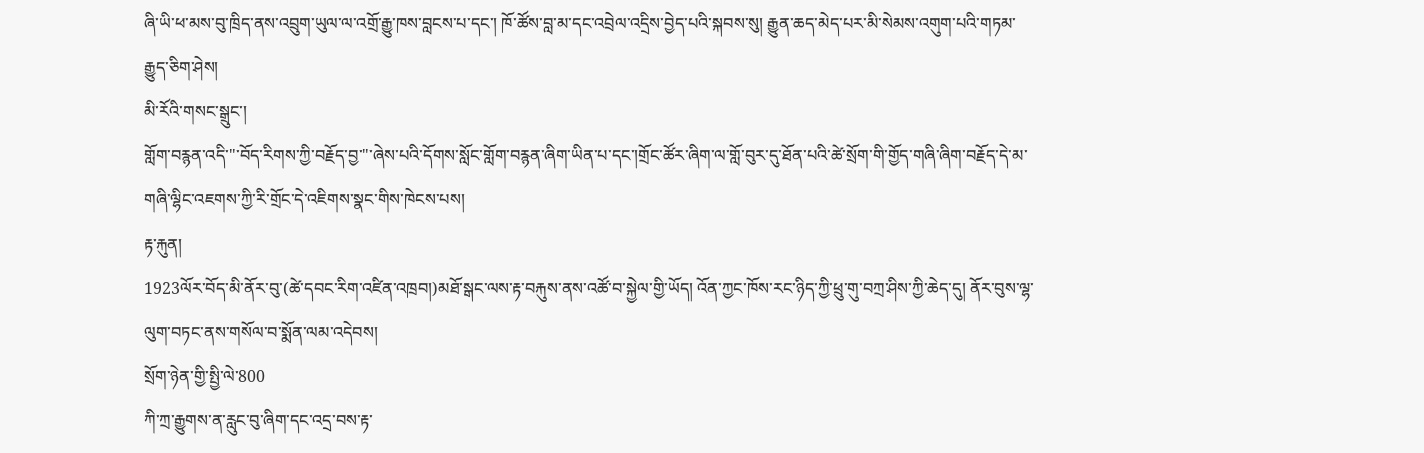ཞི་ཡི་ཕ་མས་བུ་ཁྲིད་ནས་འབྲུག་ཡུལ་ལ་འགྲོ་རྒྱུ་ཁས་བླངས་པ་དང་། ཁོ་ཚོས་བླ་མ་དང་འབྲེལ་འདྲིས་བྱེད་པའི་སྐབས་སུ། རྒྱུན་ཆད་མེད་པར་མི་སེམས་འགུག་པའི་གཏམ་རྒྱུད་ཅིག་ཤེས།
མི་རོའི་གསང་སྒྲུང་།
གློག་བརྙན་འདི་"་བོད་རིགས་ཀྱི་བརྗོད་བྱ་"་ཞེས་པའི་དོགས་སློང་གློག་བརྙན་ཞིག་ཡིན་པ་དང་།གྲོང་ཚོར་ཞིག་ལ་གློ་བུར་དུ་ཐོན་པའི་ཚེ་སྲོག་གི་གྱོད་གཞི་ཞིག་བརྗོད་དེ་མ་གཞི་ལྷིང་འཇགས་ཀྱི་རི་གྲོང་དེ་འཇིགས་སྣང་གིས་ཁེངས་པས།
རྟ་རྐུན།
1923ལོར་བོད་མི་ནོར་བུ་(ཚེ་དབང་རིག་འཛིན་འཁྲབ།)མཐོ་སྒང་ལས་རྟ་བརྐུས་ནས་འཚོ་བ་སྐྱེལ་གྱི་ཡོད། འོན་ཀྱང་ཁོས་རང་ཉིད་ཀྱི་ཕྲུ་གུ་བཀྲ་ཤིས་ཀྱི་ཆེད་དུ། ནོར་བུས་ལྷ་ལུག་བཏང་ནས་གསོལ་བ་སྨོན་ལམ་འདེབས།
སྲོག་ཉེན་གྱི་སྤྱི་ལེ་800
ཀི་ཀྲ་རྒྱུགས་ན་རླུང་བུ་ཞིག་དང་འདྲ་བས་རྟ་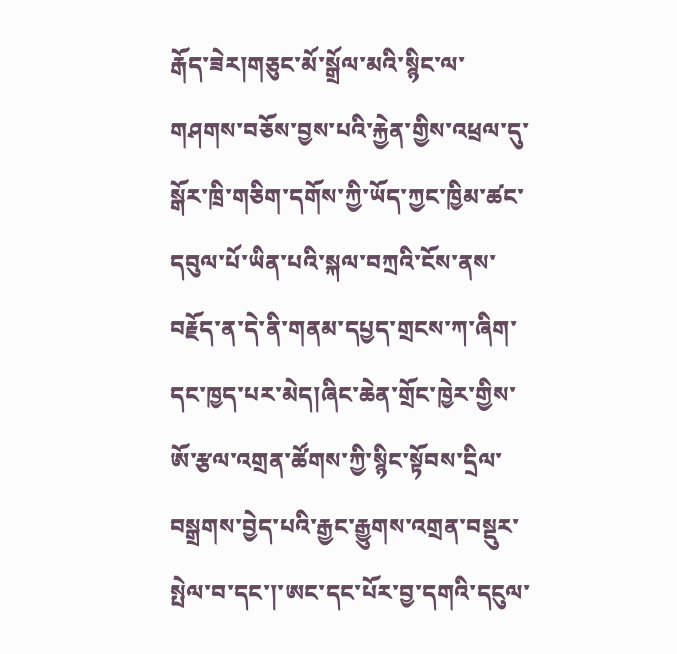རྒོད་ཟེར།གཅུང་མོ་སྒྲོལ་མའི་སྙིང་ལ་གཤགས་བཅོས་བྱས་པའི་རྐྱེན་གྱིས་འཕྲལ་དུ་སྒོར་ཁྲི་གཅིག་དགོས་ཀྱི་ཡོད་ཀྱང་ཁྱིམ་ཚང་དབུལ་པོ་ཡིན་པའི་སྐལ་བཀྲའི་ངོས་ནས་བརྗོད་ན་དེ་ནི་གནམ་དཔྱད་གྲངས་ཀ་ཞིག་དང་ཁྱད་པར་མེད།ཞིང་ཆེན་གྲོང་ཁྱེར་གྱིས་ཨོ་རྩལ་འགྲན་ཚོགས་ཀྱི་སྙིང་སྟོབས་དྲིལ་བསྒྲགས་བྱེད་པའི་རྒྱང་རྒྱུགས་འགྲན་བསྡུར་སྤེལ་བ་དང་།་ཨང་དང་པོར་བྱ་དགའི་དངུལ་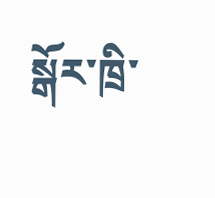སྒོར་ཁྲི་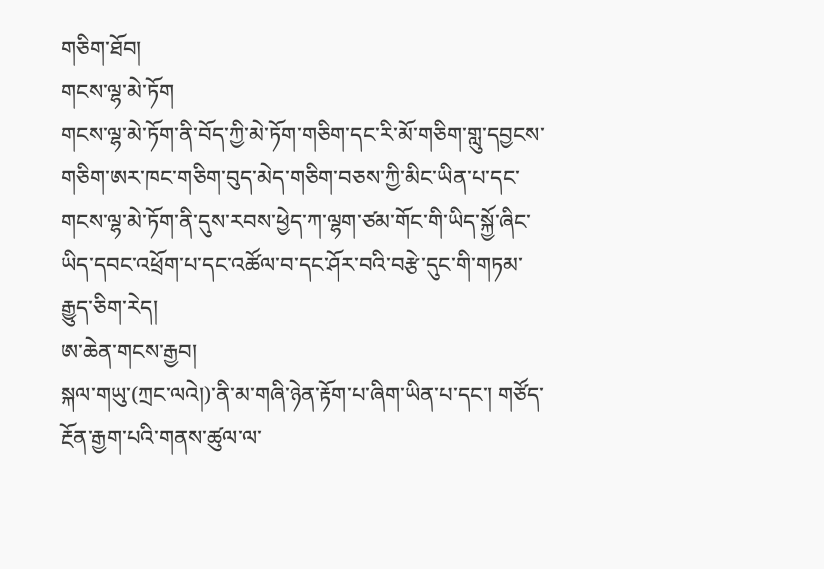གཅིག་ཐོབ།
གངས་ལྷ་མེ་ཏོག
གངས་ལྷ་མེ་ཏོག་ནི་བོད་ཀྱི་མེ་ཏོག་གཅིག་དང་རི་མོ་གཅིག་གླུ་དབྱངས་གཅིག་ཨར་ཁང་གཅིག་བུད་མེད་གཅིག་བཅས་ཀྱི་མིང་ཡིན་པ་དང་གངས་ལྷ་མེ་ཏོག་ནི་དུས་རབས་ཕྱེད་ཀ་ལྷག་ཙམ་གོང་གི་ཡིད་སྐྱོ་ཞིང་ཡིད་དབང་འཕྲོག་པ་དང་འཚོལ་བ་དང་ཤོར་བའི་བརྩེ་དུང་གི་གཏམ་རྒྱུད་ཅིག་རེད།
ཨ་ཆེན་གངས་རྒྱབ།
སྐལ་གཡུ་(ཀྲང་ལའེ།)་ནི་མ་གཞི་ཉེན་རྟོག་པ་ཞིག་ཡིན་པ་དང་། གཙོད་རྔོན་རྒྱག་པའི་གནས་ཚུལ་ལ་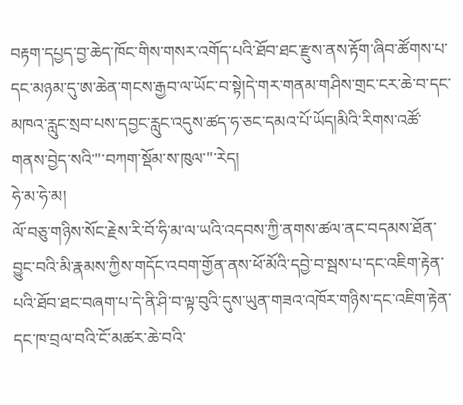བརྟག་དཔྱད་བྱ་ཆེད་ཁོང་གིས་གསར་འགོད་པའི་ཐོབ་ཐང་རྫུས་ནས་རྟོག་ཞིབ་ཚོགས་པ་དང་མཉམ་དུ་ཨ་ཆེན་གངས་རྒྱབ་ལ་ཡོང་བ་སྟེ།དེ་གར་གནམ་གཤིས་གྲང་ངར་ཆེ་བ་དང་མཁའ་རླུང་སྲབ་པས་དབྱང་རླུང་འདུས་ཚད་ཧ་ཅང་དམའ་པོ་ཡོད།མིའི་རིགས་འཚོ་གནས་བྱེད་སའི་"་བཀག་སྡོམ་ས་ཁུལ་"་རེད།
ཧེ་མ་ཧེ་མ།
ལོ་བཅུ་གཉིས་སོང་རྗེས་རི་བོ་ཧི་མ་ལ་ཡའི་འདབས་ཀྱི་ནགས་ཚལ་ནང་བདམས་ཐོན་བྱུང་བའི་མི་རྣམས་ཀྱིས་གདོང་འབག་གྱོན་ནས་ཕོ་མོའི་དབྱེ་བ་སྦས་པ་དང་འཇིག་རྟེན་པའི་ཐོབ་ཐང་བཞག་པ་དེ་ནི་ཤི་བ་ལྟ་བུའི་དུས་ཡུན་གཟའ་འཁོར་གཉིས་དང་འཇིག་རྟེན་དང་ཁ་བྲལ་བའི་ངོ་མཚར་ཆེ་བའི་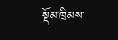སྡོམ་ཁྲིམས་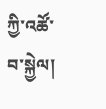ཀྱི་འཚོ་བ་སྐྱེལ།